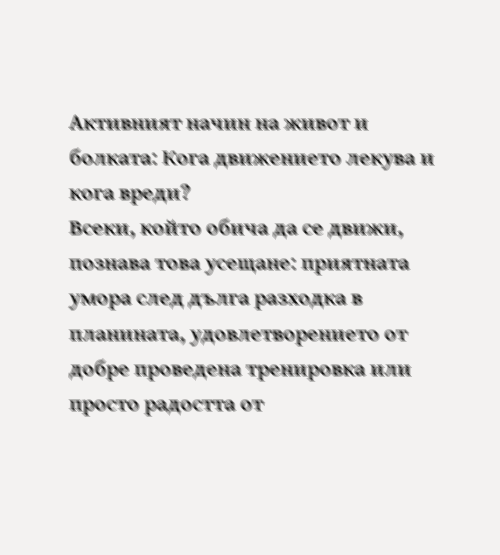Активният начин на живот и болката: Кога движението лекува и кога вреди?
Всеки, който обича да се движи, познава това усещане: приятната умора след дълга разходка в планината, удовлетворението от добре проведена тренировка или просто радостта от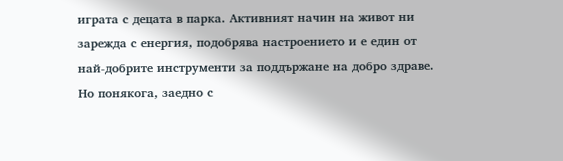играта с децата в парка. Активният начин на живот ни зарежда с енергия, подобрява настроението и е един от най-добрите инструменти за поддържане на добро здраве. Но понякога, заедно с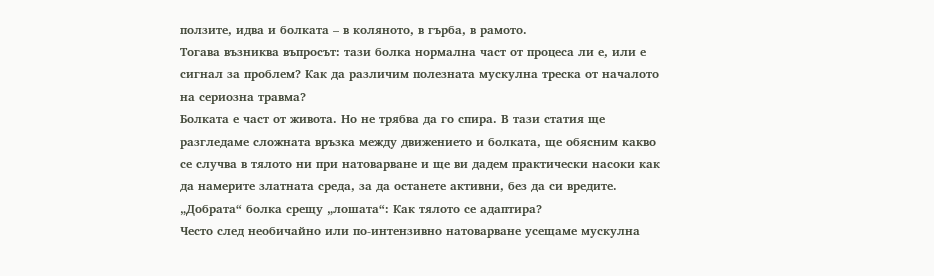ползите, идва и болката – в коляното, в гърба, в рамото.
Тогава възниква въпросът: тази болка нормална част от процеса ли е, или е сигнал за проблем? Как да различим полезната мускулна треска от началото на сериозна травма?
Болката е част от живота. Но не трябва да го спира. В тази статия ще разгледаме сложната връзка между движението и болката, ще обясним какво се случва в тялото ни при натоварване и ще ви дадем практически насоки как да намерите златната среда, за да останете активни, без да си вредите.
„Добрата“ болка срещу „лошата“: Как тялото се адаптира?
Често след необичайно или по-интензивно натоварване усещаме мускулна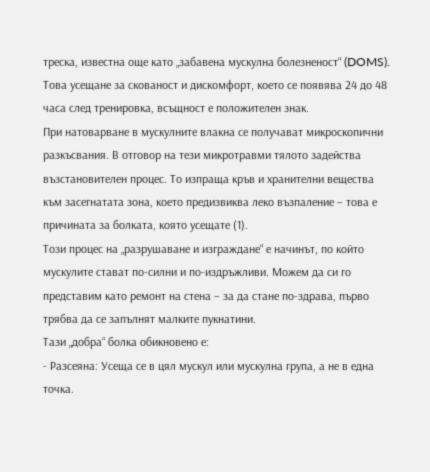треска, известна още като „забавена мускулна болезненост“ (DOMS). Това усещане за скованост и дискомфорт, което се появява 24 до 48 часа след тренировка, всъщност е положителен знак.
При натоварване в мускулните влакна се получават микроскопични разкъсвания. В отговор на тези микротравми тялото задейства възстановителен процес. То изпраща кръв и хранителни вещества към засегнатата зона, което предизвиква леко възпаление – това е причината за болката, която усещате (1).
Този процес на „разрушаване и изграждане“ е начинът, по който мускулите стават по-силни и по-издръжливи. Можем да си го представим като ремонт на стена – за да стане по-здрава, първо трябва да се запълнят малките пукнатини.
Тази „добра“ болка обикновено е:
- Разсеяна: Усеща се в цял мускул или мускулна група, а не в една точка.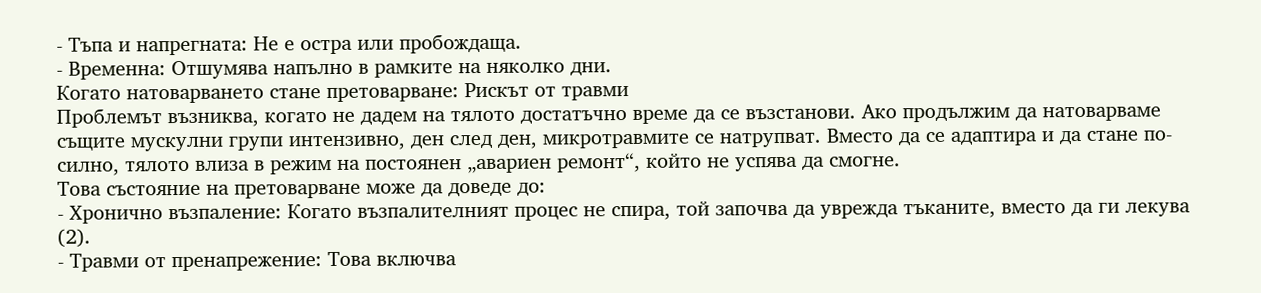- Тъпа и напрегната: Не е остра или пробождаща.
- Временна: Отшумява напълно в рамките на няколко дни.
Когато натоварването стане претоварване: Рискът от травми
Проблемът възниква, когато не дадем на тялото достатъчно време да се възстанови. Ако продължим да натоварваме същите мускулни групи интензивно, ден след ден, микротравмите се натрупват. Вместо да се адаптира и да стане по-силно, тялото влиза в режим на постоянен „авариен ремонт“, който не успява да смогне.
Това състояние на претоварване може да доведе до:
- Хронично възпаление: Когато възпалителният процес не спира, той започва да уврежда тъканите, вместо да ги лекува (2).
- Травми от пренапрежение: Това включва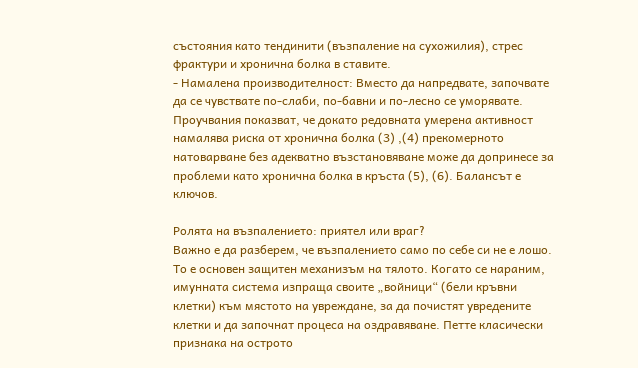състояния като тендинити (възпаление на сухожилия), стрес фрактури и хронична болка в ставите.
- Намалена производителност: Вместо да напредвате, започвате да се чувствате по-слаби, по-бавни и по-лесно се уморявате.
Проучвания показват, че докато редовната умерена активност намалява риска от хронична болка (3) ,(4) прекомерното натоварване без адекватно възстановяване може да допринесе за проблеми като хронична болка в кръста (5), (6). Балансът е ключов.

Ролята на възпалението: приятел или враг?
Важно е да разберем, че възпалението само по себе си не е лошо. То е основен защитен механизъм на тялото. Когато се нараним, имунната система изпраща своите „войници“ (бели кръвни клетки) към мястото на увреждане, за да почистят увредените клетки и да започнат процеса на оздравяване. Петте класически признака на острото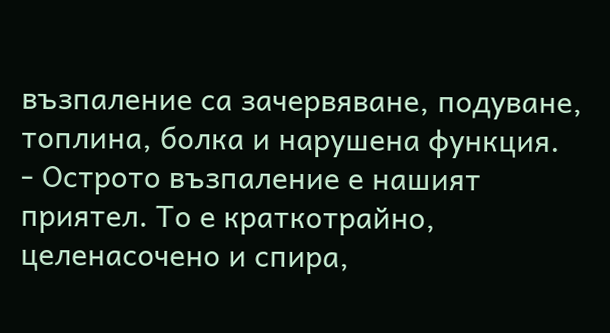възпаление са зачервяване, подуване, топлина, болка и нарушена функция.
- Острото възпаление е нашият приятел. То е краткотрайно, целенасочено и спира,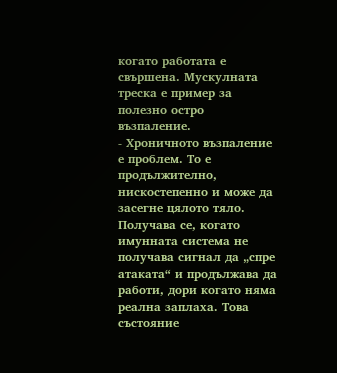когато работата е свършена. Мускулната треска е пример за полезно остро възпаление.
- Хроничното възпаление е проблем. То е продължително, нискостепенно и може да засегне цялото тяло. Получава се, когато имунната система не получава сигнал да „спре атаката“ и продължава да работи, дори когато няма реална заплаха. Това състояние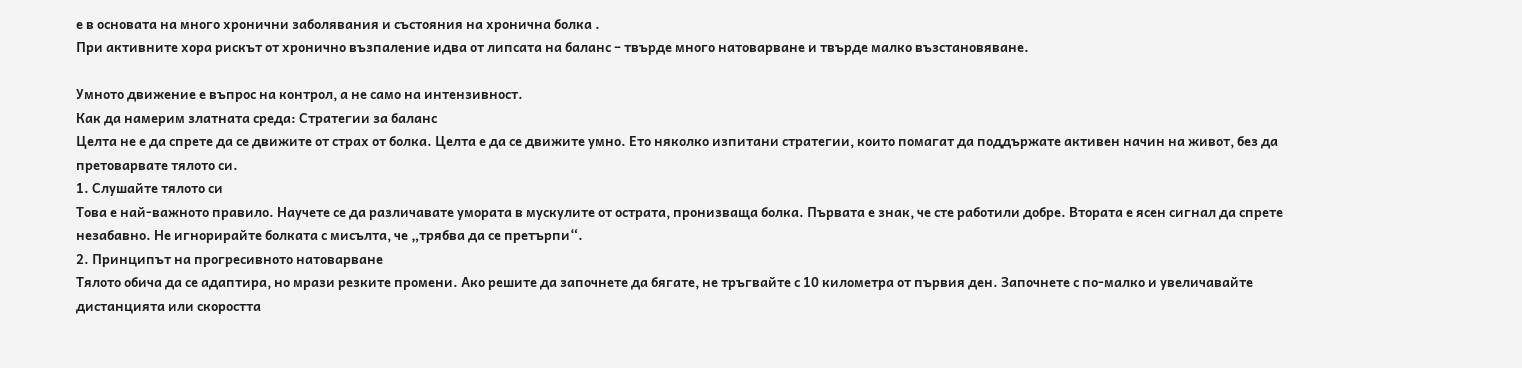е в основата на много хронични заболявания и състояния на хронична болка .
При активните хора рискът от хронично възпаление идва от липсата на баланс – твърде много натоварване и твърде малко възстановяване.

Умното движение е въпрос на контрол, а не само на интензивност.
Как да намерим златната среда: Стратегии за баланс
Целта не е да спрете да се движите от страх от болка. Целта е да се движите умно. Ето няколко изпитани стратегии, които помагат да поддържате активен начин на живот, без да претоварвате тялото си.
1. Слушайте тялото си
Това е най-важното правило. Научете се да различавате умората в мускулите от острата, пронизваща болка. Първата е знак, че сте работили добре. Втората е ясен сигнал да спрете незабавно. Не игнорирайте болката с мисълта, че „трябва да се претърпи“.
2. Принципът на прогресивното натоварване
Тялото обича да се адаптира, но мрази резките промени. Ако решите да започнете да бягате, не тръгвайте с 10 километра от първия ден. Започнете с по-малко и увеличавайте дистанцията или скоростта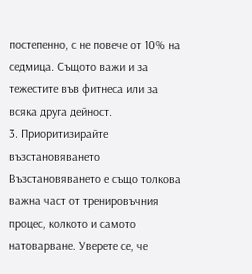постепенно, с не повече от 10% на седмица. Същото важи и за тежестите във фитнеса или за всяка друга дейност.
3. Приоритизирайте възстановяването
Възстановяването е също толкова важна част от тренировъчния процес, колкото и самото натоварване. Уверете се, че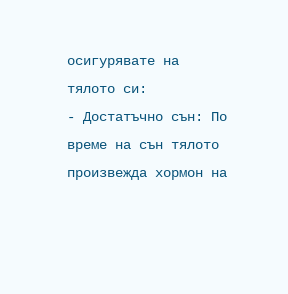осигурявате на тялото си:
- Достатъчно сън: По време на сън тялото произвежда хормон на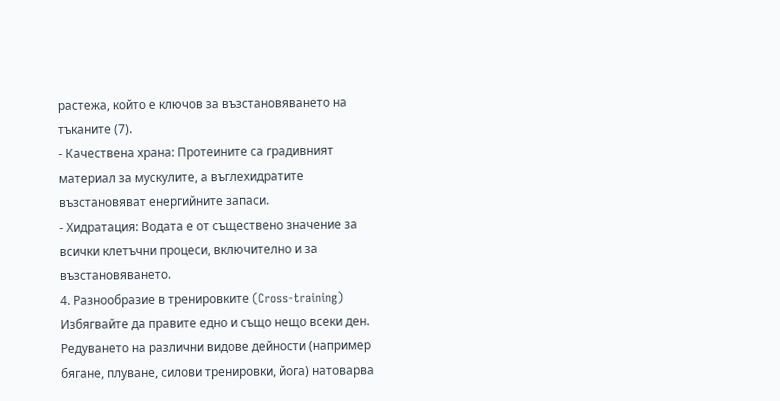растежа, който е ключов за възстановяването на тъканите (7).
- Качествена храна: Протеините са градивният материал за мускулите, а въглехидратите възстановяват енергийните запаси.
- Хидратация: Водата е от съществено значение за всички клетъчни процеси, включително и за възстановяването.
4. Разнообразие в тренировките (Cross-training)
Избягвайте да правите едно и също нещо всеки ден. Редуването на различни видове дейности (например бягане, плуване, силови тренировки, йога) натоварва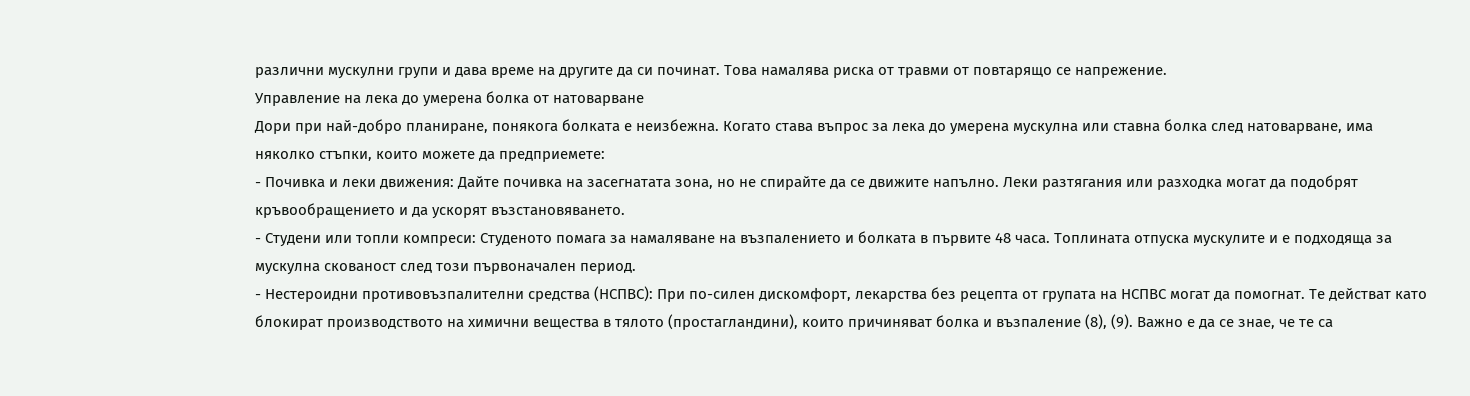различни мускулни групи и дава време на другите да си починат. Това намалява риска от травми от повтарящо се напрежение.
Управление на лека до умерена болка от натоварване
Дори при най-добро планиране, понякога болката е неизбежна. Когато става въпрос за лека до умерена мускулна или ставна болка след натоварване, има няколко стъпки, които можете да предприемете:
- Почивка и леки движения: Дайте почивка на засегнатата зона, но не спирайте да се движите напълно. Леки разтягания или разходка могат да подобрят кръвообращението и да ускорят възстановяването.
- Студени или топли компреси: Студеното помага за намаляване на възпалението и болката в първите 48 часа. Топлината отпуска мускулите и е подходяща за мускулна скованост след този първоначален период.
- Нестероидни противовъзпалителни средства (НСПВС): При по-силен дискомфорт, лекарства без рецепта от групата на НСПВС могат да помогнат. Те действат като блокират производството на химични вещества в тялото (простагландини), които причиняват болка и възпаление (8), (9). Важно е да се знае, че те са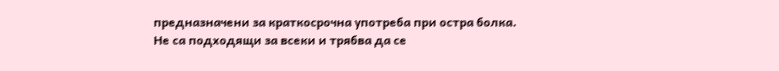предназначени за краткосрочна употреба при остра болка. Не са подходящи за всеки и трябва да се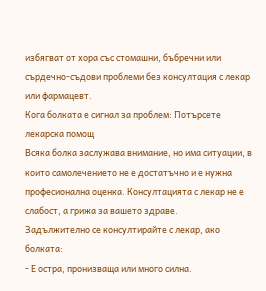избягват от хора със стомашни, бъбречни или сърдечно-съдови проблеми без консултация с лекар или фармацевт.
Кога болката е сигнал за проблем: Потърсете лекарска помощ
Всяка болка заслужава внимание, но има ситуации, в които самолечението не е достатъчно и е нужна професионална оценка. Консултацията с лекар не е слабост, а грижа за вашето здраве.
Задължително се консултирайте с лекар, ако болката:
- Е остра, пронизваща или много силна.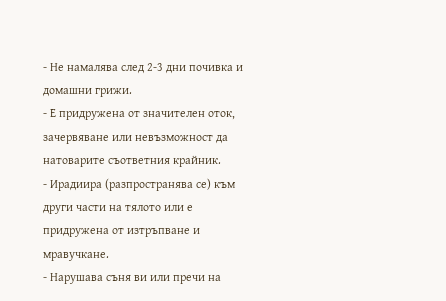- Не намалява след 2-3 дни почивка и домашни грижи.
- Е придружена от значителен оток, зачервяване или невъзможност да натоварите съответния крайник.
- Ирадиира (разпространява се) към други части на тялото или е придружена от изтръпване и мравучкане.
- Нарушава съня ви или пречи на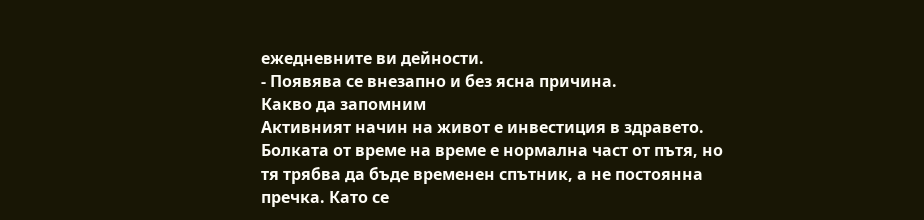ежедневните ви дейности.
- Появява се внезапно и без ясна причина.
Какво да запомним
Активният начин на живот е инвестиция в здравето. Болката от време на време е нормална част от пътя, но тя трябва да бъде временен спътник, а не постоянна пречка. Като се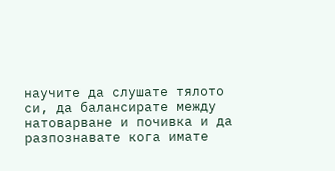научите да слушате тялото си, да балансирате между натоварване и почивка и да разпознавате кога имате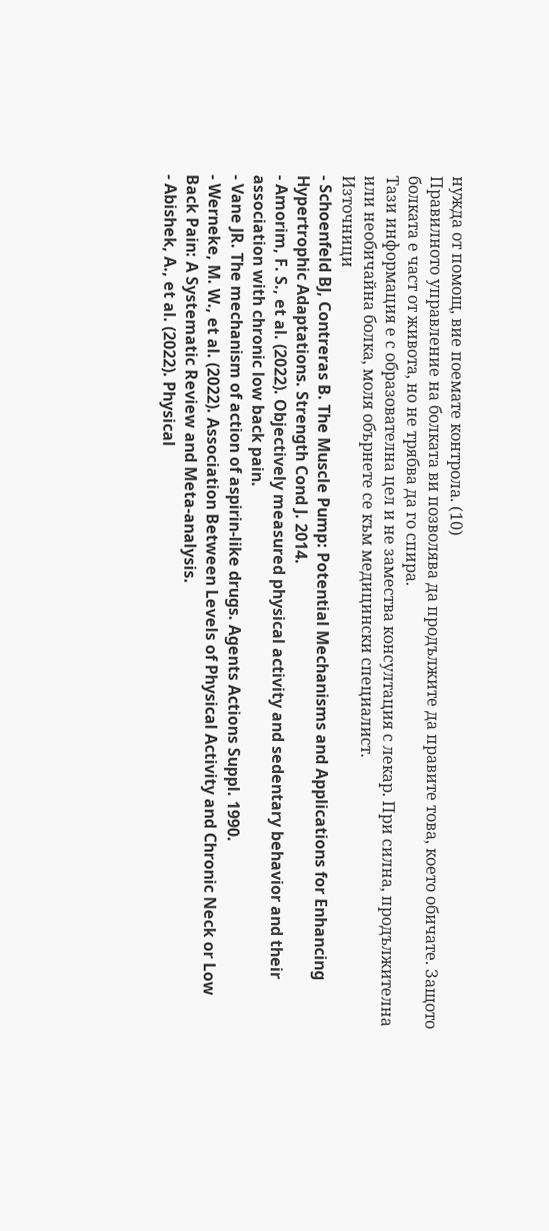нужда от помощ, вие поемате контрола. (10)
Правилното управление на болката ви позволява да продължите да правите това, което обичате. Защото болката е част от живота, но не трябва да го спира.
Тази информация е с образователна цел и не замества консултация с лекар. При силна, продължителна или необичайна болка, моля обърнете се към медицински специалист.
Източници
- Schoenfeld BJ, Contreras B. The Muscle Pump: Potential Mechanisms and Applications for Enhancing Hypertrophic Adaptations. Strength Cond J. 2014.
- Amorim, F. S., et al. (2022). Objectively measured physical activity and sedentary behavior and their association with chronic low back pain.
- Vane JR. The mechanism of action of aspirin-like drugs. Agents Actions Suppl. 1990.
- Werneke, M. W., et al. (2022). Association Between Levels of Physical Activity and Chronic Neck or Low Back Pain: A Systematic Review and Meta-analysis.
- Abishek, A., et al. (2022). Physical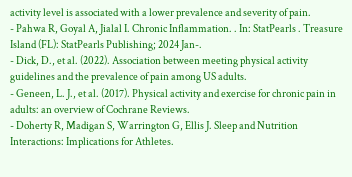activity level is associated with a lower prevalence and severity of pain.
- Pahwa R, Goyal A, Jialal I. Chronic Inflammation. . In: StatPearls . Treasure Island (FL): StatPearls Publishing; 2024 Jan-.
- Dick, D., et al. (2022). Association between meeting physical activity guidelines and the prevalence of pain among US adults.
- Geneen, L. J., et al. (2017). Physical activity and exercise for chronic pain in adults: an overview of Cochrane Reviews.
- Doherty R, Madigan S, Warrington G, Ellis J. Sleep and Nutrition Interactions: Implications for Athletes.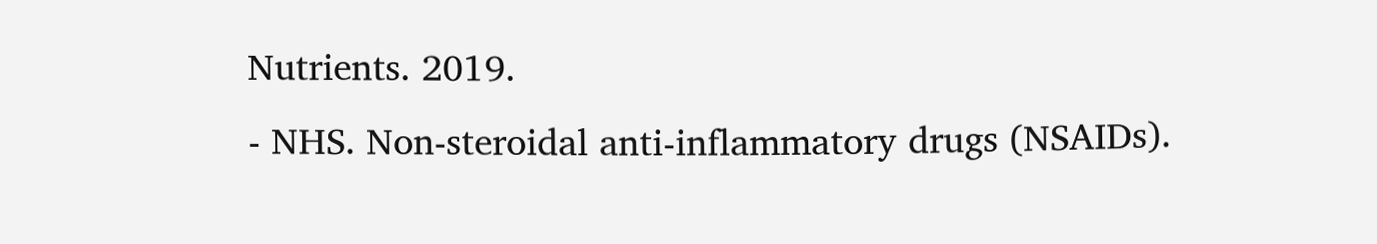Nutrients. 2019.
- NHS. Non-steroidal anti-inflammatory drugs (NSAIDs).